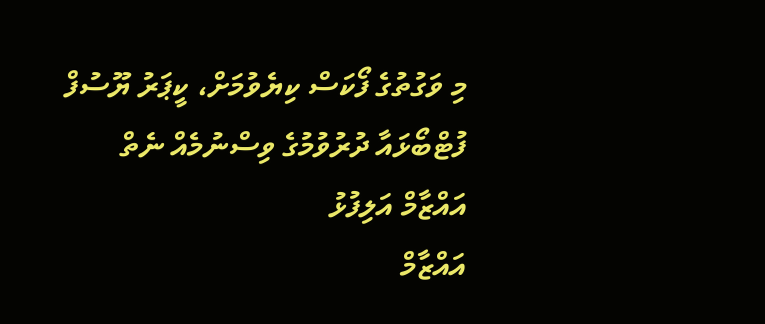މި ވަގުތުގެ ފޯކަސް ކިޔެވުމަށް، ކީޕަރު ޔޫސުފް ފުޓްބޯޅައާ ދުރުވުމުގެ ވިސްނުމެއް ނެތް
އައްޒާމް އަލިފުޅު
އައްޒާމް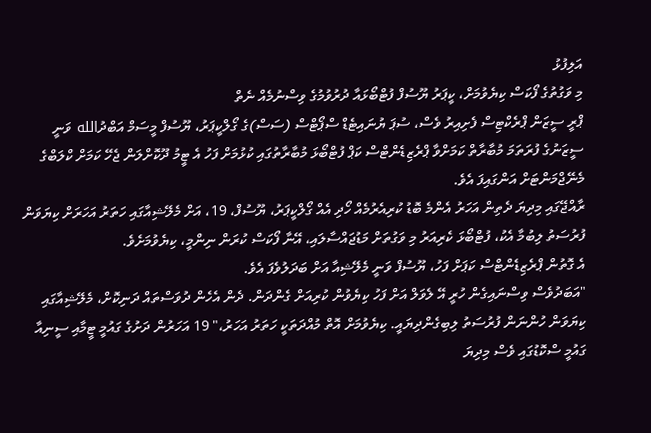އަލިފުޅު
މި ވަގުތުގެ ފޯކަސް ކިޔެވުމަށް، ކީޕަރު ޔޫސުފް ފުޓްބޯޅައާ ދުރުވުމުގެ ވިސްނުމެއް ނެތް
ޕްރީ ސީޒަން ޕްރެކްޓިސް ފެށިއިރު ވެސް، ސުޕަ ޔުނައިޓެޑް ސްޕޯޓްސް (ސަސް)ގެ ގޯލްކީޕަރު، ޔޫސުފް މީސަމް އަބްދުالله ވަނީ ސީޒަނުގެ ފުރަތަމަ މުބާރާތް ކަމަށްވާ ޕްރެޒިޑެންޓްސް ކަޕް ފުޓްބޯޅަ މުބާރާތުގައި ކުޅުމަށް ފަހު އެ ޓީމު ދޫކޮށްލަން ޖެހޭ ކަމަށް ކްލަބްގެ މެނޭޖްމަންޓަށް އަންގައިފަ އެވެ.
ރާއްޖޭގައި މިދިޔަ ދެތިން އަހަރު އެންމެ ބޮޑު ކުރިއެރުމެއް ހޯދި އެއް ގޯލްކީޕަރު، ޔޫސުފް، 19، އަށް މެލޭޝިއާގައި ހަތަރު އަހަރަށް ކިޔަވަން ފުރުސަތު ލިބުމާ އެކު، ފުޓްބޯޅަ ކެރިއަރު މި ވަގުތަށް މަޑުޖައްސާލައި، އޭނާ ފޯކަސް ކުރަން ނިންމީ، ކިޔެވުމަށެވެ.
އެ ގޮތުން ޕްރެޒިޑެންޓްސް ކަޕަށް ފަހު، ޔޫސުފް ވަނީ މެލޭޝިއާ އަށް ބަދަލުވެފަ އެވެ.
"އަބަދުވެސް ވިސްނައިގެން ހުރީ އޭ ލެވަލް އަށް ފަހު ކިޔެވުން ކުރިއަށް ގެންދަން. ދެން އެހެން ދުވަސްތައް ދަނިކޮށް، މެލޭޝިއާގައި ކިޔަވަން ހުންނަން ފުރުސަތު ލިބިގެންދިޔައީ. ކިޔެވުމަށް އޮތް މުއްދަތަކީ ހަތަރު އަހަރު،" 19 އަހަރުން ދަށުގެ ގައުމީ ޓީމާއި ސީނިއާ ގައުމީ ސްކޮޑުގައި ވެސް މިދިޔަ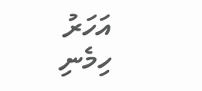އަހަރު ހިމެނި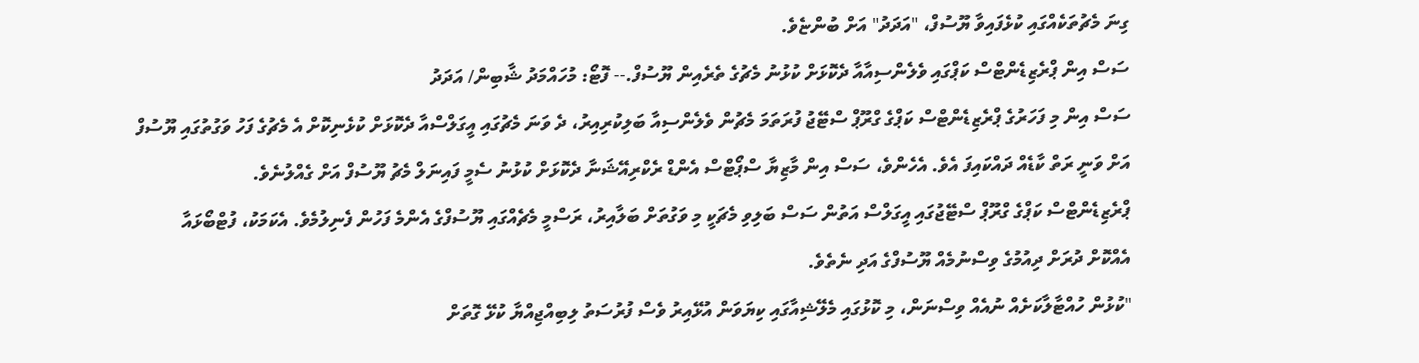ގިނަ މެޗުތަކެއްގައި ކުޅެފައިވާ ޔޫސުފް، "އަދަދު" އަށް ބުންޏެވެ.
ސަސް އިން ޕްރެޒިޑެންޓްސް ކަޕްގައި ވެލެންސިއާއާ ދެކޮޅަށް ކުޅުނު މެޗުގެ ތެރެއިން ޔޫސުފް.-- ފޮޓޯ: މުހައްމަދު ޝާބިން/ އަދަދު
ސަސް އިން މި ފަހަރުގެ ޕްރެޒިޑެންޓްސް ކަޕްގެ ގްރޫޕް ސްޓޭޖު ފުރަތަމަ މެޗުން ވެލެންސިއާ ބަލިކުރިއިރު، ދެ ވަނަ މެޗުގައި އީގަލްސްއާ ދެކޮޅަށް ކުޅެނިކޮށް އެ މެޗުގެ ފަހު ވަގުތުގައި ޔޫސުފް އަށް ވަނީ ރަތް ކާޑެއް ދައްކައިފަ އެވެ. އެހެންވެ، ސަސް އިން މާޒިޔާ ސްޕޯޓްސް އެންޑް ރެކްރިއޭޝަނާ ދެކޮޅަށް ކުޅުނު ސެމީ ފައިނަލް މެޗު ޔޫސުފް އަށް ގެއްލުނެވެ.
ޕްރެޒިޑެންޓްސް ކަޕްގެ ގްރޫޕް ސްޓޭޖުގައި އީގަލްސް އަތުން ސަސް ބަލިވި މެޗަކީ މި ވަގުތަށް ބަލާއިރު، ރަސްމީ މެޗެއްގައި ޔޫސުފްގެ އެންމެ ފަހުން ފެނިލުމެވެ. އެކަމަކު، ފުޓްބޯޅައާ އެއްކޮށް ދުރަށް ދިއުމުގެ ވިސްނުމެއް ޔޫސުފްގެ އަދި ނެތެވެ.
"ކުޅުން ހުއްޓާލާކަށެއް ނުއެއް ވިސްނަން، މި ކޮޅުގައި މެލޭޝިއާގައި ކިޔަވަން އުޅޭއިރު ވެސް ފުރުސަތު ލިބިއްޖިއްޔާ ކުޅޭ ގޮތަށް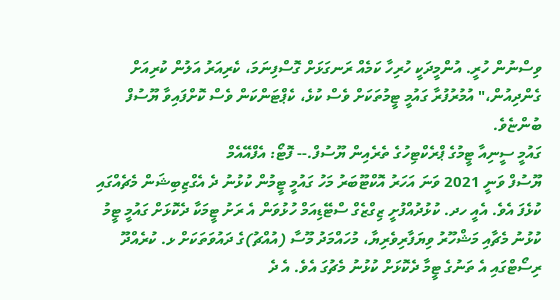ވިސްނުން ހުރީ. އުންމީދަކީ ހުރިހާ ކަމެއް ރަނގަޅަށް ގޮސްފިނަމަ، ކެރިއަރު އަލުން ކުރިއަށް ގެންދިއުން،" އުމުރުފުރާ ގައުމީ ޓީމުތަކަށް ވެސް ކުޅެ، ކެޕްޓަންކަން ވެސް ކޮށްފައިވާ ޔޫސުފް ބުންޏެވެ.
ގައުމީ ސީނިއާ ޓީމުގެ ޕްރެކްޓިހުގެ ތެރެއިން ޔޫސުފް.-- ފޮޓޯ: އެފްއޭއެމް
ޔޫސުފް ވަނީ 2021 ވަނަ އަހަރު އޮކްޓޫބަރު މަހު ގައުމީ ޓީމުން ކުޅުނު ދެ އެގްޒިބިޝަން މެޗެއްގައި ކުޅެފަ އެވެ. އެއީ ހދ. ކުޅުދުއްފުށީ ޒިގްޒެގް ސްޓޭޑިއަމް ހުޅުވަން އެ ރަށު ޓީމަކާ ދެކޮޅަށް ގައުމީ ޓީމު ކުޅުނު މެޗާއި މަޝްހޫރު ވިޔަފާރިވެރިޔާ، މުހައްމަދު މޫސާ (އުއްޗު)ގެ ދައުވަތަކަށް ޅ. ކުރެއްދޫ ރިސޯޓްގައި އެ ތަނުގެ ޓީމާ ދެކޮޅަށް ކުޅުނު މެޗުގަ އެވެ. އެ ދެ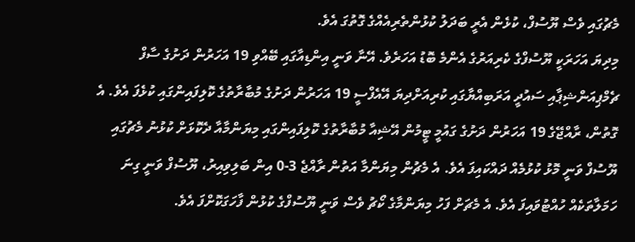މެޗުގައި ވެސް ޔޫސުފް، ކުޅެން އެރީ ބަދަލު ކުޅުންތެރިއެއްގެ ގޮތުގަ އެވެ.
މިދިޔަ އަހަރަކީ ޔޫސުފްގެ ކެރިއަރުގެ އެންމެ ބޮޑު އަހަރެވެ. އޭނާ ވަނީ އިންޑިއާގައި ބޭއްވި 19 އަހަރުން ދަށުގެ ސާފް ޗެމްޕިއަންޝިޕާއި ސައުދީ އަރަބިއްޔާގައި ކުރިއަށްދިޔަ އޭއެފްސީ 19 އަހަރުން ދަށުގެ މުބާރާތުގެ ކޮލިފައިންގައި ކުޅެފަ އެވެ. އެ ގޮތުން، ރާއްޖޭގެ 19 އަހަރުން ދަށުގެ ގައުމީ ޓީމުން އޭޝިއާ މުބާރާތުގެ ކޮލިފައިންގައި މިޔަންމާއާ ދެކޮޅަށް ކުޅުނު މެޗުގައި ޔޫސުފް ވަނީ މޮޅު ކުޅުމެއް ދައްކައިފަ އެވެ. އެ މެޗުން މިޔަންމާ އަތުން ރާއްޖެ 3-0 އިން ބަލިވިއިރު، ޔޫސުފް ވަނީ ގިނަ ހަމަލާތަކެއް ހުއްޓުވައިފަ އެވެ. އެ މެޗަށް ފަހު މިޔަންމާގެ ކޯޗު ވެސް ވަނީ ޔޫސުފްގެ ކުޅުން ފާހަގަކޮށްފަ އެވެ.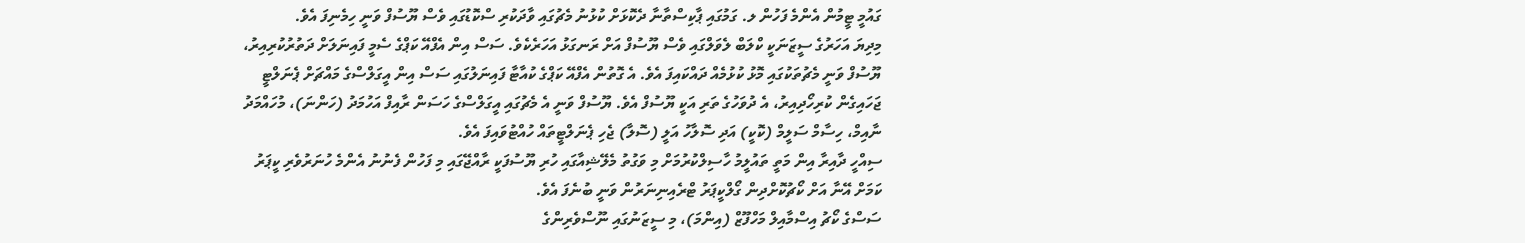ގައުމީ ޓީމުން އެންމެ ފަހުން ލ. ގަމުގައި ޕާކިސްތާނާ ދެކޮޅަށް ކުޅުނު މެޗުގައި ވާދަކުރި ސްކޮޑުގައި ވެސް ޔޫސުފް ވަނީ ހިމެނިފަ އެވެ.
މިދިޔަ އަހަރުގެ ސީޒަނަކީ ކްލަބް ލެވަލްގައި ވެސް ޔޫސުފް އަށް ރަނގަޅު އަހަރެކެވެ. ސަސް އިން އެފްއޭ ކަޕްގެ ސެމީ ފައިނަލަށް ދަތުރުކުރިއިރު، ޔޫސުފް ވަނީ މެޗުތަކުގައި މޮޅު ކުޅުމެއް ދައްކައިފަ އެވެ. އެ ގޮތުން އެފްއޭ ކަޕްގެ ކުއާޓާ ފައިނަލުގައި ސަސް އިން އީގަލްސްގެ މައްޗަށް ޕެނަލްޓީ ޖަހައިގެން ކުރިހޯދިއިރު، އެ ދުވަހުގެ ތަރި އަކީ ޔޫސުފް އެވެ. ޔޫސުފް ވަނީ އެ މެޗުގައި އީގަލްސްގެ ހަސަން ރާއިފް އަހުމަދު (ހަންނަ)، މުހައްމަދު ނާއިމް، ހިސާމް ސަލީމް (ކޮކީ) އަދި ސޮލާހު އަލީ (ސޮލާ) ޖެހި ޕެނަލްޓީތައް ހުއްޓުވައިފަ އެވެ.
ސިއްހީ ދާއިރާ އިން މަތީ ތައުލީމު ހާސިލްކުރުމަށް މި ވަގުތު މެލޭޝިއާގައި ހުރި ޔޫސުފަކީ ރާއްޖޭގައި މި ފަހުން ފެނުނު އެންމެ ހުނަރުވެރި ކީޕަރު ކަމަށް އޭނާ އަށް ކޯޗުކޮށްދިން ގޯލްކީޕަރު ޓްރެއިނިނަރުން ވަނީ ބުނެފަ އެވެ.
ސަސްގެ ކޯޗު އިސްމާއިލް މަހްފޫޒް (އިންމަ)، މި ސީޒަނުގައި ނޫސްވެރިންގެ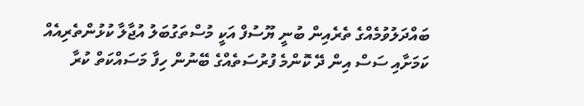ބައްދަލުވުމެއްގެ ތެރެއިން ބުނީ ޔޫސުފް އަކީ މުސްތަގުބަލު އުޖާލާ ކުޅުންތެރިއެއް ކަމަށާއި ސަސް އިން ދޭ ކޮންމެ ފުރުސަތެއްގެ ބޭނުން ހިފާ މަސައްކަތް ކުރާ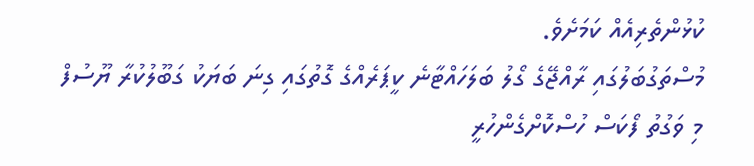ކުޅުންތެރިއެއް ކަމަށެވެ.
މުސްތަގުބަލުގައި ރާއްޖޭގެ ގޯލު ބަލަހައްޓާނެ ކީޕަރެއްގެ ގޮތުގައި ގިނަ ބަޔަކު ގަބޫލުކުރާ ޔޫސުފް މި ވަގުތު ފޯކަސް ހުސްކޮށްގެންހުރީ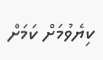ކިޔެވުމަށް ކަމަށް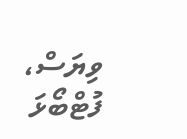ވިޔަސް، ފުޓްބޯޅަ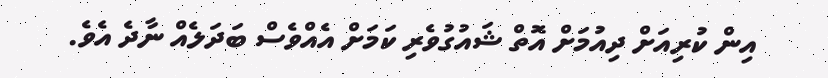އިން ކުރިއަށް ދިއުމަށް އޮތް ޝައުގުވެރި ކަމަށް އެއްވެސް ބަދަލެއް ނާދެ އެވެ.